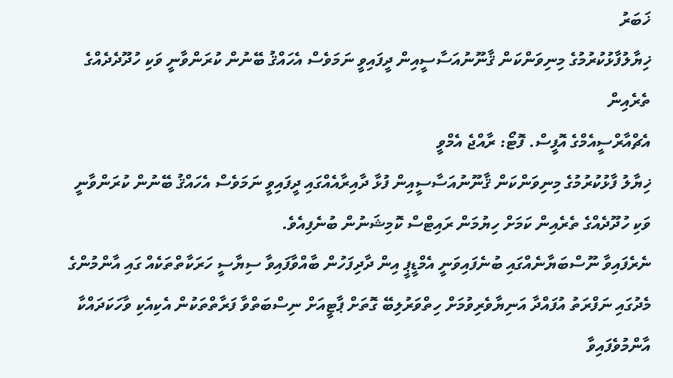ޚަބަރު
ޚިޔާލުފާޅުކުރުމުގެ މިނިވަންކަން ޤާނޫނުއަސާސީއިން ދީފައިވީ ނަމަވެސް އެހައްޤު ބޭނުން ކުރަންވާނީ ވަކި ހުދޫދެދެއްގެ ތެރެއިން
އެޗްއާރްސީއެމްގެ އޮފީސް. ފޮޓޯ: ރާއްޖެ އެމްވީ
ޚިޔާލު ފާޅުކުރުމުގެ މިނިވަންކަން ޤާނޫނުއަސާސީއިން ފުޅާ ދާއިރާއެއްގައި ދީފައިވީ ނަމަވެސް އެހައްޤު ބޭނުން ކުރަންވާނީ ވަކި ހުދޫދެއްގެ ތެރެއިން ކަމަށް ހިޔުމަން ރައިޓްސް ކޮމިޝަނުން ބުނެފިއެވެ.
ނެރެފައިވާ ނޫސްބަޔާނެއްގައި ބުނެފައިވަނީ އެމްޑީޕީ އިން ދާދިފަހުން ބާއްވާފައިވާ ސިޔާސީ ހަރަކާތްތަކެއް ގައި އާންމުންގެ މެދުގައި ނަފްރަތު އުފައްދާ އަނިޔާވެރިވުމަށް ހިތްވަރުލިބޭ ގޮތަށް ޕާޓީއަށް ނިސްބަތްވާ ފަރާތްތަކުން އެކިއެކި ވާހަކަދައްކާ އާންމުވެފައިވާ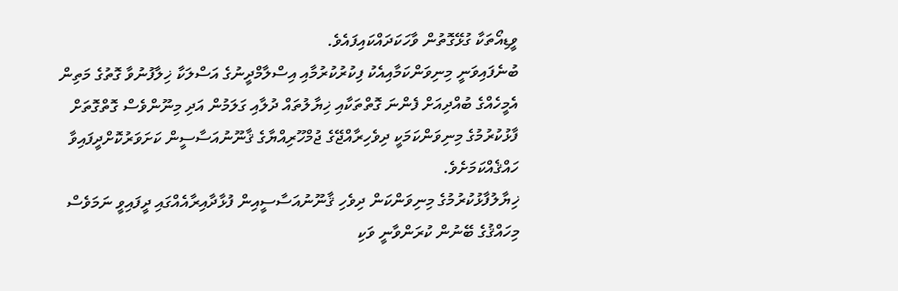ވީޑިއޯތަކާ ގުޅޭގޮތުން ވާހަކަދައްކައިފައެވެ.
ބުނެފައިވަނީ މިނިވަންކަމާއިއެކު ފިކުރުކުރުމާއި އިސްލާމްދީނުގެ އަސްލަކާ ޚިލާފުނުވާ ގޮތުގެ މަތިން އެމީހެއްގެ ބުއްދިއަށް ފެންނަ ގޮތްތަކާއި ޚިޔާލުތައް ދުލާއި ގަލަމުން އަދި މިނޫންވެސް ގޮތްގޮތަށް ފާޅުކުރުމުގެ މިނިވަންކަމަކީ ދިވެހިރާއްޖޭގެ ޖުމްހޫރިއްޔާގެ ޤާނޫނުއަސާސީން ކަށަވަރުކޮށްދީފައިވާ ހައްޤެއްކަމަށެވެ.
ޚިޔާލުފާޅުކުރުމުގެ މިނިވަންކަން ދިވެހި ޤާނޫނުއަސާސީއިން ފުޅާދާއިރާއެއްގައި ދީފައިވީ ނަމަވެސް މިހައްޤުގެ ބޭނުން ކުރަންވާނީ ވަކި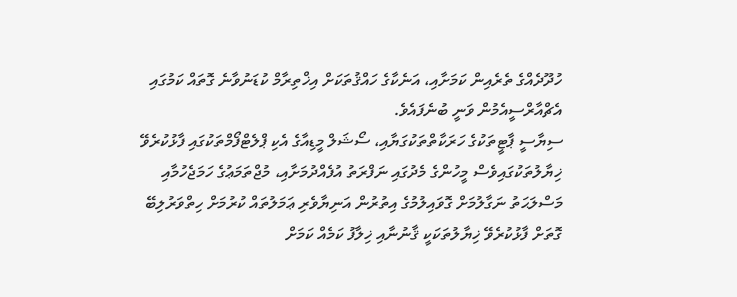ހުދޫދެއްގެ ތެރެއިން ކަމަށާއި، އަނެކާގެ ހައްޤުތަކަށް އިޚްތިރާމް ކުޑަނުވާނެ ގޮތައް ކަމުގައި އެޗްއާރްސީއެމުން ވަނީ ބުނެފައެވެ.
ސިޔާސީ ޕާޓީތަކުގެ ހަރަކާތްތަކުގަޔާއި، ސޯޝަލް މީޑިއާގެ އެކި ޕްލެޓްފޯމްތަކުގައި ފާޅުކުރެވޭ ޚިޔާލުތަކުގައިވެސް މީހުންގެ މެދުގައި ނަފްރަތު އުފެއްދުމަށާއި، މުޖްތަމަޢުގެ ހަމަޖެހުމާއި މަސްލަޙަތު ނަގާލުމަށް ގޮވައިލުމުގެ އިތުރުން އަނިޔާވެރި ޢަމަލުތައް ކުރުމަށް ހިތްވަރުލިބޭ ގޮތަށް ފާޅުކުރެވޭ ޚިޔާލުތަކަކީ ޤާނުނާއި ޚިލާފު ކަމެއް ކަމަށް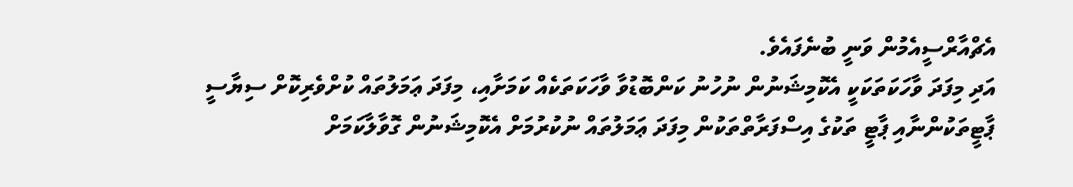އެޗްއާރްސީއެމުން ވަނީ ބުނެފައެވެ.
އަދި މިފަދަ ވާހަކަތަކަކީ އެކޮމިޝަނުން ނުހުނު ކަންބޮޑުވާ ވާހަކަތަކެއް ކަމަށާއި، މިފަދަ ޢަމަލުތައް ކުށްވެރިކޮށް ސިޔާސީ ޕާޓީތަކުންނާއި ޕާޓީ ތަކުގެ އިސްފަރާތްތަކުން މިފަދަ ޢަމަލުތައް ނުކުރުމަށް އެކޮމިޝަނުން ގޮވާލާކަމަށް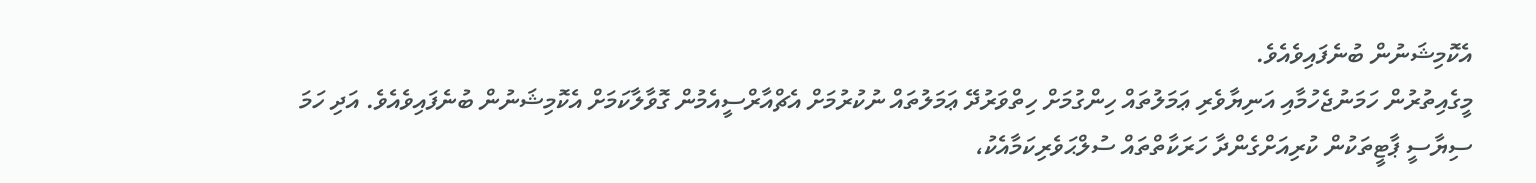އެކޮމިޝަނުން ބުނެފައިވެއެވެ.
މީގެއިތުރުން ހަމަނުޖެހުމާއި އަނިޔާވެރި ޢަމަލުތައް ހިންގުމަށް ހިތްވަރުދޭ ޢަމަލުތައް ނުކުރުމަށް އެޗްއާރްސީއެމުން ގޮވާލާކަމަށް އެކޮމިޝަނުން ބުނެފައިވެއެވެ. އަދި ހަމަ ސިޔާސީ ޕާޓީތަކުން ކުރިއަށްގެންދާ ހަރަކާތްތައް ސުލްޙަވެރިކަމާއެކު،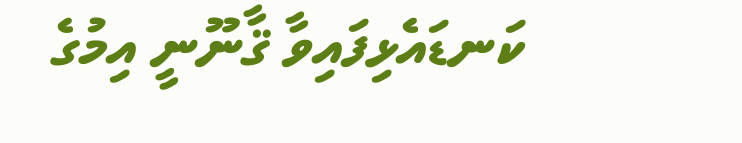ކަނޑައެޅިފައިވާ ޤާނޫނީ އިމުގެ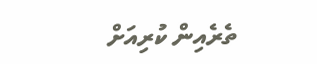ތެރެއިން ކުރިއަށް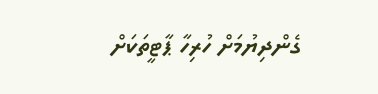ގެންދިޔުމަށް ހުރިހާ ޕާޓީތަކަށް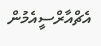އެޗްއާރްސީއެމުން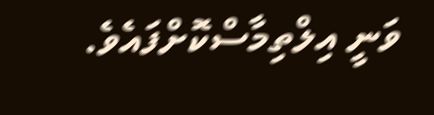ވަނީ އިލްތިމާސްކޮށްފައެވެ.